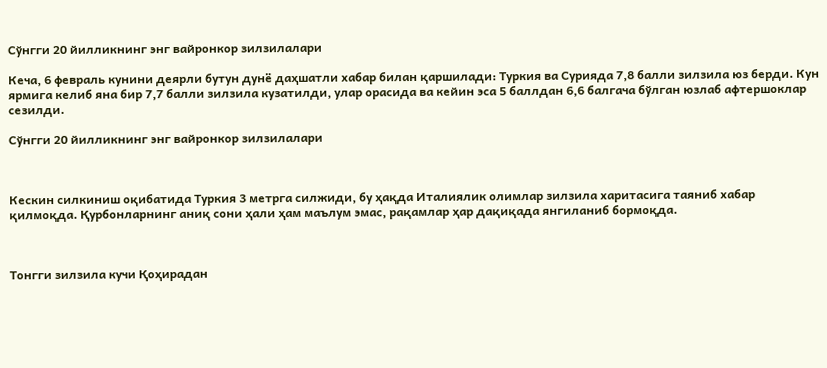Сўнгги 20 йилликнинг энг вайронкор зилзилалари

Кеча, 6 февраль кунини деярли бутун дунё даҳшатли хабар билан қаршилади: Туркия ва Сурияда 7,8 балли зилзила юз берди. Кун ярмига келиб яна бир 7,7 балли зилзила кузатилди, улар орасида ва кейин эса 5 баллдан 6,6 балгача бўлган юзлаб афтершоклар сезилди.

Сўнгги 20 йилликнинг энг вайронкор зилзилалари



Кескин силкиниш оқибатида Туркия 3 метргa силжиди, бу ҳақда Италиялик олимлар зилзила харитасига таяниб хабар қилмоқда. Қурбонларнинг аниқ сони ҳали ҳам маълум эмас, рақамлар ҳар дақиқада янгиланиб бормоқда.



Тонгги зилзила кучи Қоҳирадан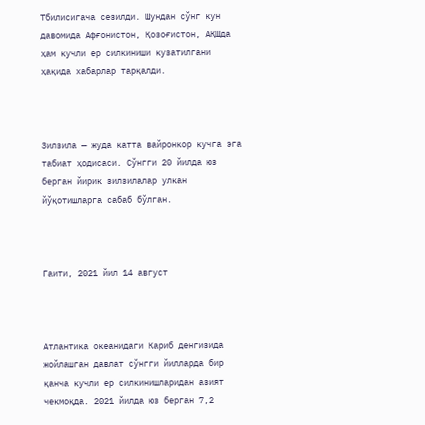Тбилисигача сезилди. Шундан сўнг кун давомида Афғонистон, Қозоғистон, АҚШда ҳам кучли ер силкиниши кузатилгани ҳақида хабарлар тарқалди.



Зилзила — жуда катта вайронкор кучга эга табиат ҳодисаси. Сўнгги 20 йилда юз берган йирик зилзилалар улкан йўқотишларга сабаб бўлган.



Гаити, 2021 йил 14 август



Атлантика океанидаги Кариб денгизида жойлашган давлат сўнгги йилларда бир қанча кучли ер силкинишларидан азият чекмоқда. 2021 йилда юз берган 7,2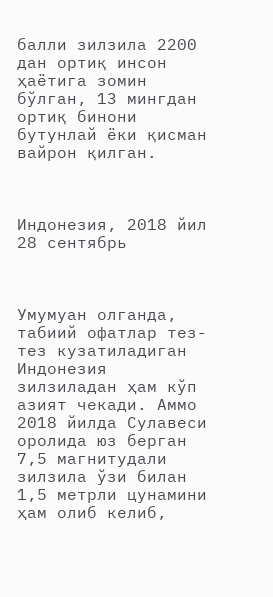балли зилзила 2200 дан ортиқ инсон ҳаётига зомин бўлган, 13 мингдан ортиқ бинони бутунлай ёки қисман вайрон қилган.



Индонезия, 2018 йил 28 сентябрь



Умумуан олганда, табиий офатлар тез-тез кузатиладиган Индонезия зилзиладан ҳам кўп азият чекади. Аммо 2018 йилда Сулавеси оролида юз берган 7,5 магнитудали зилзила ўзи билан 1,5 метрли цунамини ҳам олиб келиб,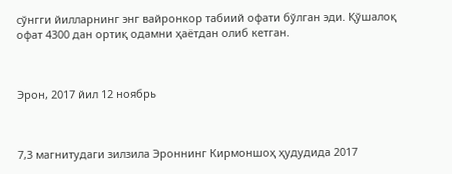сўнгги йилларнинг энг вайронкор табиий офати бўлган эди. Қўшалоқ офат 4300 дан ортиқ одамни ҳаётдан олиб кетган.



Эрон, 2017 йил 12 ноябрь



7,3 магнитудаги зилзила Эроннинг Кирмоншоҳ ҳудудида 2017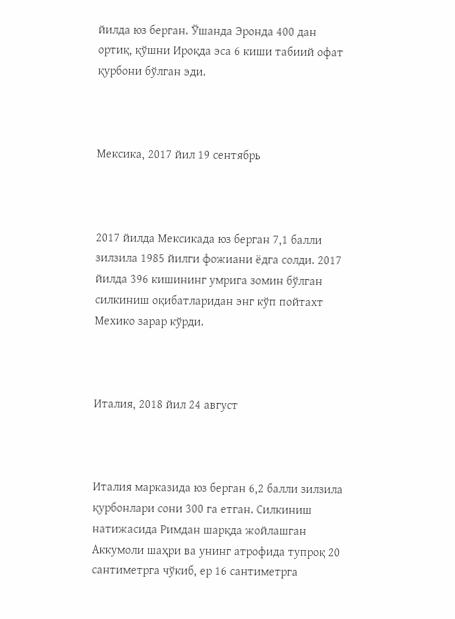йилда юз берган. Ўшанда Эронда 400 дан ортиқ, қўшни Ироқда эса 6 киши табиий офат қурбони бўлган эди.



Мексика, 2017 йил 19 сентябрь



2017 йилда Мексикада юз берган 7,1 балли зилзила 1985 йилги фожиани ёдга солди. 2017 йилда 396 кишининг умрига зомин бўлган силкиниш оқибатларидан энг кўп пойтахт Мехико зарар кўрди.



Италия, 2018 йил 24 август



Италия марказида юз берган 6,2 балли зилзила қурбонлари сони 300 га етган. Силкиниш натижасида Римдан шарқда жойлашган Аккумоли шаҳри ва унинг атрофида тупроқ 20 сантиметрга чўкиб, ер 16 сантиметрга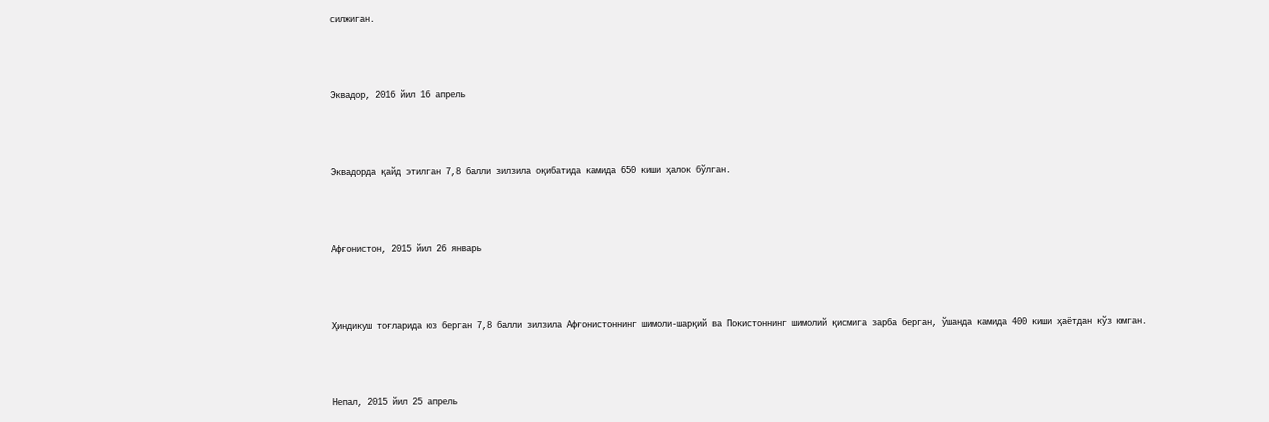силжиган.



Эквадор, 2016 йил 16 апрель



Эквадорда қайд этилган 7,8 балли зилзила оқибатида камида 650 киши ҳалок бўлган.



Афғонистон, 2015 йил 26 январь



Ҳиндикуш тоғларида юз берган 7,8 балли зилзила Афғонистоннинг шимоли-шарқий ва Покистоннинг шимолий қисмига зарба берган, ўшанда камида 400 киши ҳаётдан кўз юмган.



Непал, 2015 йил 25 апрель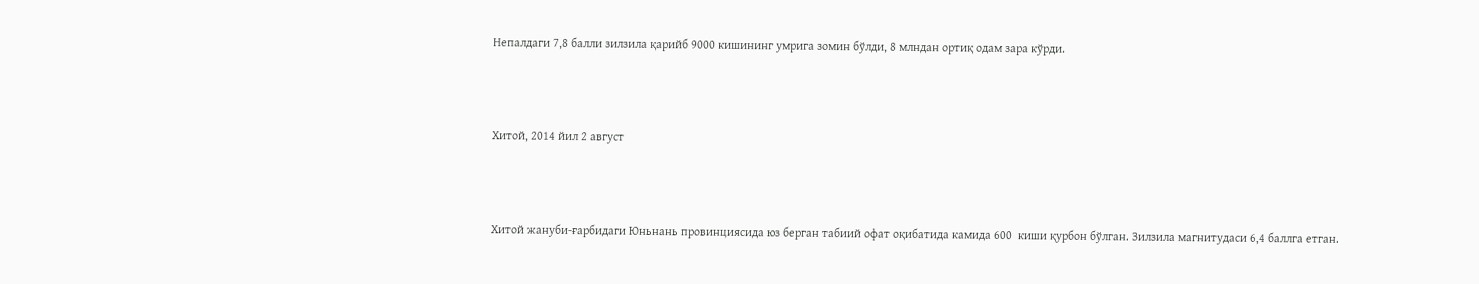Непалдаги 7,8 балли зилзила қарийб 9000 кишининг умрига зомин бўлди, 8 млндан ортиқ одам зара кўрди.



Хитой, 2014 йил 2 август



Хитой жануби-ғарбидаги Юньнань провинциясида юз берган табиий офат оқибатида камида 600  киши қурбон бўлган. Зилзила магнитудаси 6,4 баллга етган.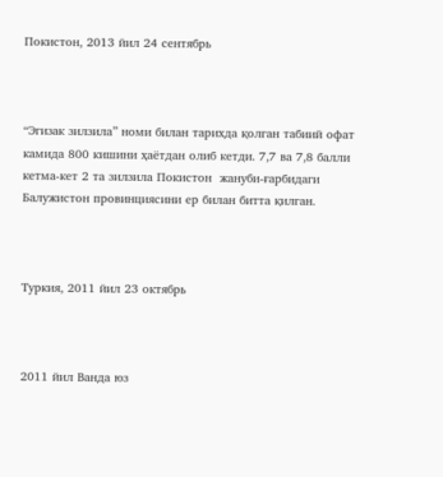Покистон, 2013 йил 24 сентябрь



“Эгизак зилзила” номи билан тарихда қолган табиий офат камида 800 кишини ҳаётдан олиб кетди. 7,7 ва 7,8 балли кетма-кет 2 та зилзила Покистон  жануби-ғарбидаги Балужистон провинциясини ер билан битта қилган.



Туркия, 2011 йил 23 октябрь



2011 йил Ванда юз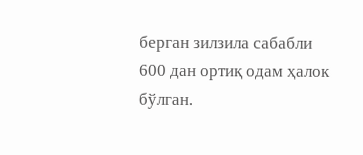берган зилзила сабабли 600 дан ортиқ одам ҳалок бўлган.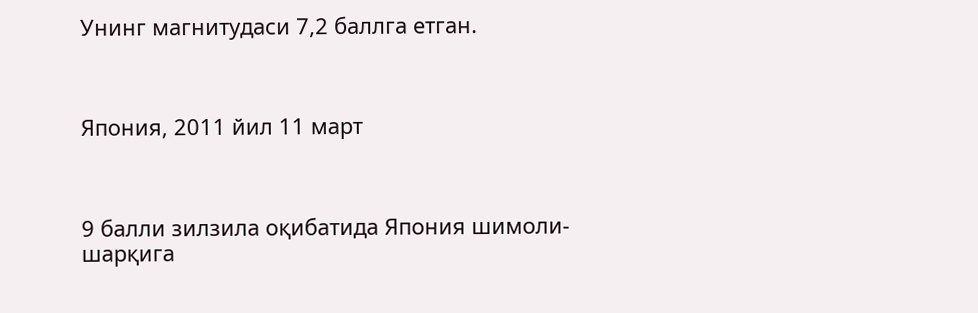Унинг магнитудаси 7,2 баллга етган.



Япония, 2011 йил 11 март



9 балли зилзила оқибатида Япония шимоли-шарқига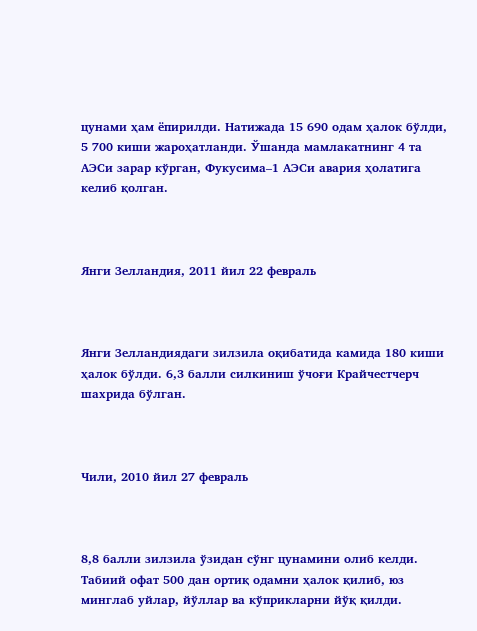цунами ҳам ёпирилди. Натижада 15 690 одам ҳалок бўлди, 5 700 киши жароҳатланди. Ўшанда мамлакатнинг 4 та АЭСи зарар кўрган, Фукусима–1 АЭСи авария ҳолатига келиб қолган.



Янги Зелландия, 2011 йил 22 февраль



Янги Зелландиядаги зилзила оқибатида камида 180 киши ҳалок бўлди. 6,3 балли силкиниш ўчоғи Крайчестчерч шахрида бўлган.



Чили, 2010 йил 27 февраль



8,8 балли зилзила ўзидан сўнг цунамини олиб келди. Табиий офат 500 дан ортиқ одамни ҳалок қилиб, юз минглаб уйлар, йўллар ва кўприкларни йўқ қилди.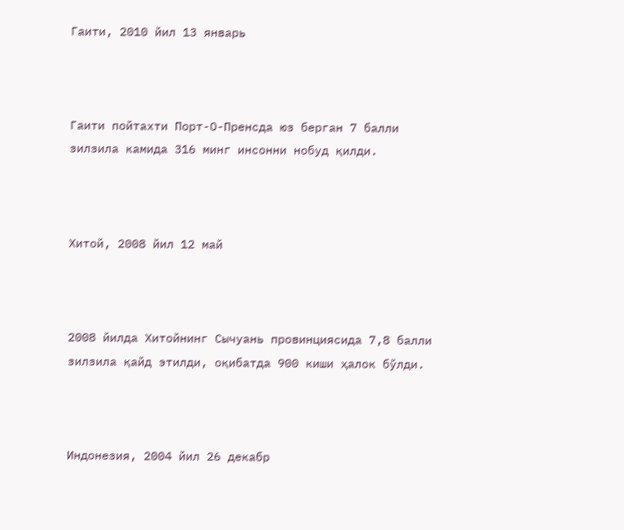Гаити, 2010 йил 13 январь



Гаити пойтахти Порт-О-Пренсда юз берган 7 балли зилзила камида 316 минг инсонни нобуд қилди.



Хитой, 2008 йил 12 май



2008 йилда Хитойнинг Сычуань провинциясида 7,8 балли зилзила қайд этилди, оқибатда 900 киши ҳалок бўлди.



Индонезия, 2004 йил 26 декабр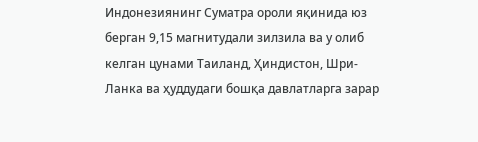Индонезиянинг Суматра ороли яқинида юз берган 9,15 магнитудали зилзила ва у олиб келган цунами Таиланд, Ҳиндистон, Шри-Ланка ва ҳуддудаги бошқа давлатларга зарар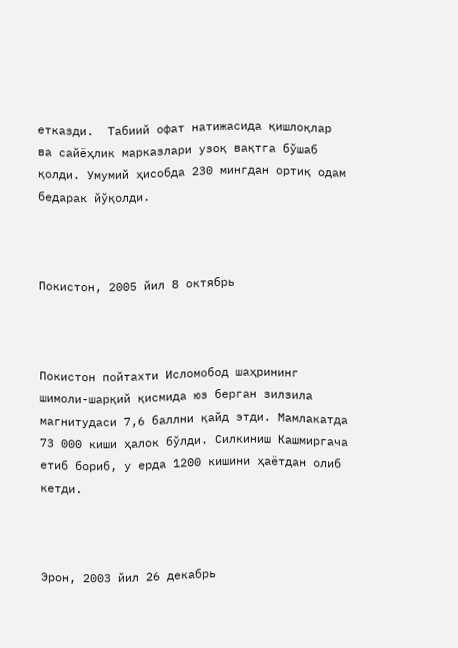етказди.  Табиий офат натижасида қишлоқлар ва сайёҳлик марказлари узоқ вақтга бўшаб қолди. Умумий ҳисобда 230 мингдан ортиқ одам бедарак йўқолди.



Покистон, 2005 йил 8 октябрь



Покистон пойтахти Исломобод шаҳрининг шимоли-шарқий қисмида юз берган зилзила магнитудаси 7,6 баллни қайд этди. Мамлакатда 73 000 киши ҳалок бўлди. Силкиниш Кашмиргача етиб бориб, у ерда 1200 кишини ҳаётдан олиб кетди.



Эрон, 2003 йил 26 декабрь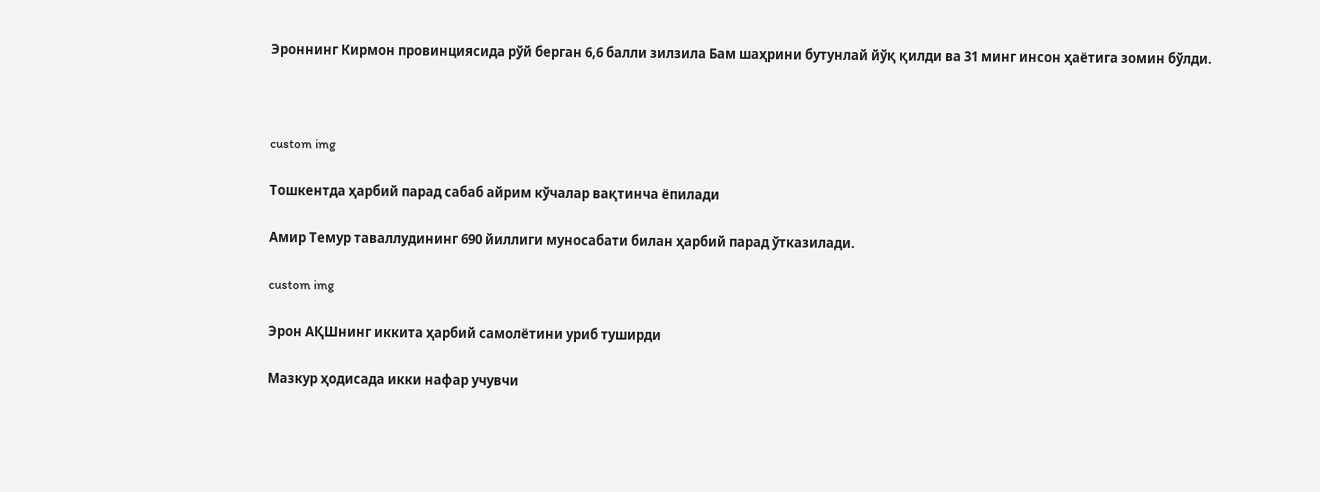Эроннинг Кирмон провинциясида рўй берган 6,6 балли зилзила Бам шаҳрини бутунлай йўқ қилди ва 31 минг инсон ҳаётига зомин бўлди.



custom img

Тошкентда ҳарбий парад сабаб айрим кўчалар вақтинча ёпилади

Амир Темур таваллудининг 690 йиллиги муносабати билан ҳарбий парад ўтказилади.

custom img

Эрон АҚШнинг иккита ҳарбий самолётини уриб туширди

Мазкур ҳодисада икки нафар учувчи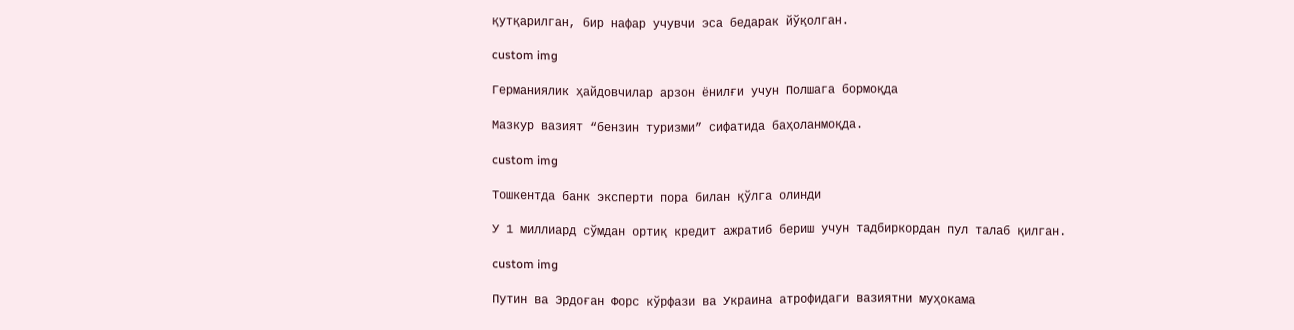қутқарилган, бир нафар учувчи эса бедарак йўқолган.

custom img

Германиялик ҳайдовчилар арзон ёнилғи учун Полшага бормоқда

Мазкур вазият “бензин туризми” сифатида баҳоланмоқда.

custom img

Тошкентда банк эксперти пора билан қўлга олинди

У 1 миллиард сўмдан ортиқ кредит ажратиб бериш учун тадбиркордан пул талаб қилган.

custom img

Путин ва Эрдоған Форс кўрфази ва Украина атрофидаги вазиятни муҳокама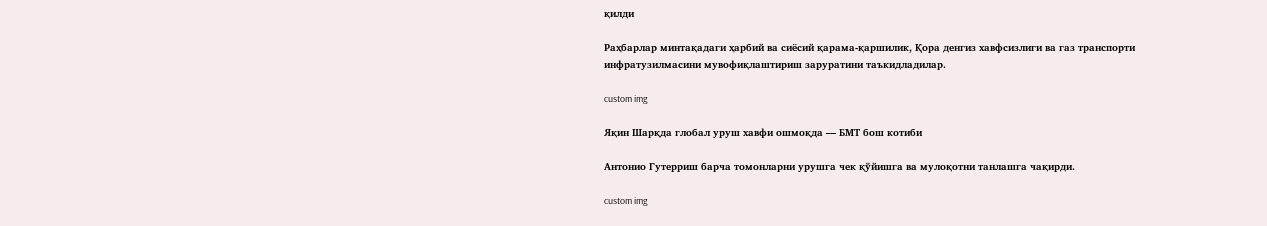қилди

Раҳбарлар минтақадаги ҳарбий ва сиёсий қарама-қаршилик, Қора денгиз хавфсизлиги ва газ транспорти инфратузилмасини мувофиқлаштириш заруратини таъкидладилар.

custom img

Яқин Шарқда глобал уруш хавфи ошмоқда — БМТ бош котиби

Антонио Гутерриш барча томонларни урушга чек қўйишга ва мулоқотни танлашга чақирди.

custom img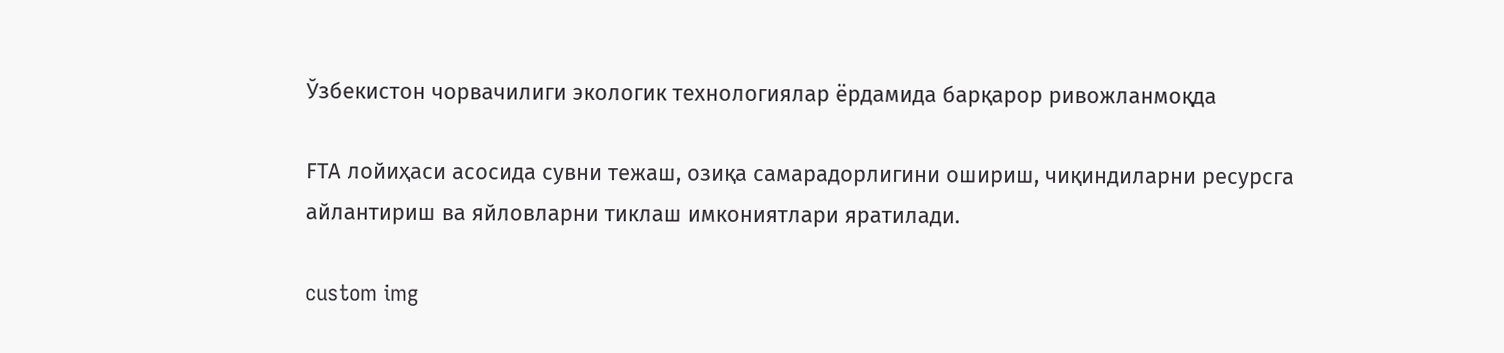Ўзбекистон чорвачилиги экологик технологиялар ёрдамида барқарор ривожланмоқда

FТА лойиҳаси асосида сувни тежаш, озиқа самарадорлигини ошириш, чиқиндиларни ресурсга айлантириш ва яйловларни тиклаш имкониятлари яратилади.

custom img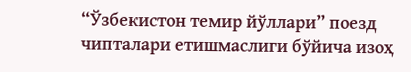“Ўзбекистон темир йўллари” поезд чипталари етишмаслиги бўйича изоҳ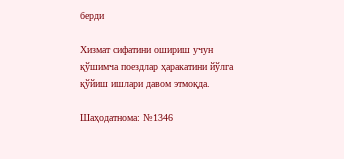берди

Хизмат сифатини ошириш учун қўшимча поездлар ҳаракатини йўлга қўйиш ишлари давом этмоқда.

Шаҳодатнома: №1346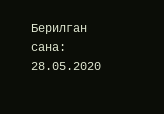Берилган сана: 28.05.2020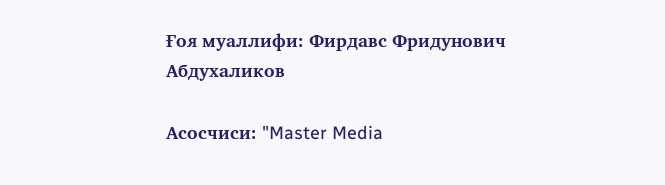Ғоя муаллифи: Фирдавс Фридунович Абдухаликов

Асосчиси: "Master Media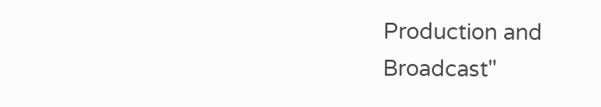Production and Broadcast"